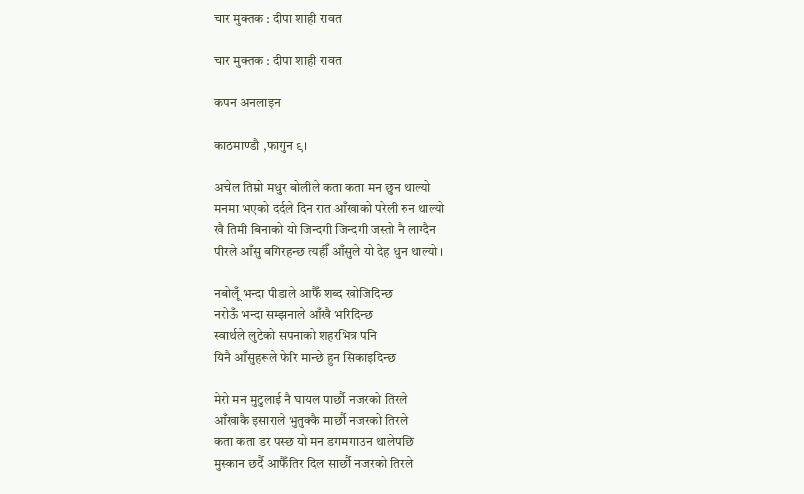चार मुक्तक : दीपा शाही रावत

चार मुक्तक : दीपा शाही रावत

कपन अनलाइन

काठमाण्डौ ,फागुन ९।

अचेल तिम्रो मधुर बोलीले कता कता मन छुन थाल्यो
मनमा भएको दर्दले दिन रात आँखाको परेली रुन थाल्यो
खै तिमी बिनाको यो जिन्दगी जिन्दगी जस्तो नै लाग्दैन
पीरले आँसु बगिरहन्छ त्यहीँ आँसुले यो देह धुन थाल्यो ।

नबोलूँ भन्दा पीडाले आफैँ शब्द खोजिदिन्छ
नरोऊँ भन्दा सम्झनाले आँखै भरिदिन्छ
स्वार्थले लुटेको सपनाको शहरभित्र पनि
यिनै आँसुहरूले फेरि मान्छे हुन सिकाइदिन्छ

मेरो मन मुटुलाई नै घायल पार्छौ नजरको तिरले
आँखाकै इसाराले भुतुक्कै मार्छौ नजरको तिरले
कता कता डर पस्छ यो मन डगमगाउन थालेपछि
मुस्कान छर्दै आफैँतिर दिल सार्छौ नजरको तिरले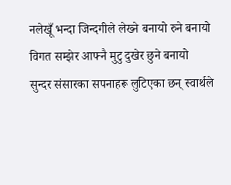नलेखूँ भन्दा जिन्दगीले लेख्ने बनायो रुने बनायो
विगत सम्झेर आफ्नै मुटु दुखेर छुने बनायो
सुन्दर संसारका सपनाहरू लुटिएका छन् स्वार्थले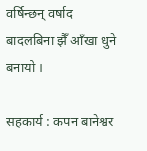वर्षिन्छन् वर्षाद बादलबिना झैँ आँखा धुने बनायो ।

सहकार्य : कपन बानेश्वर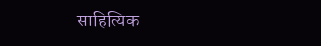साहित्यिक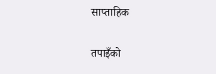साप्ताहिक

तपाइँको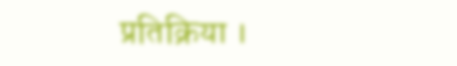प्रतिक्रिया ।